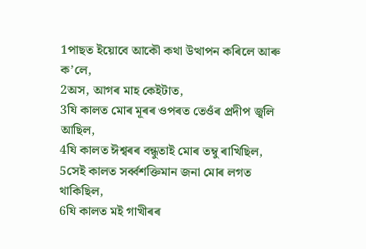1পাছত ইয়োবে আকৌ কথা উত্থাপন কৰিলে আৰু ক’লে,
2অস, আগৰ মাহ কেইটাত,
3যি কালত মোৰ মূৰৰ ওপৰত তেওঁৰ প্ৰদীপ জ্বলি আছিল,
4যি কালত ঈশ্বৰৰ বন্ধুতাই মোৰ তম্বু ৰাখিছিল,
5সেই কালত সৰ্ব্বশক্তিমান জনা মোৰ লগত থাকিছিল,
6যি কালত মই গাখীৰৰ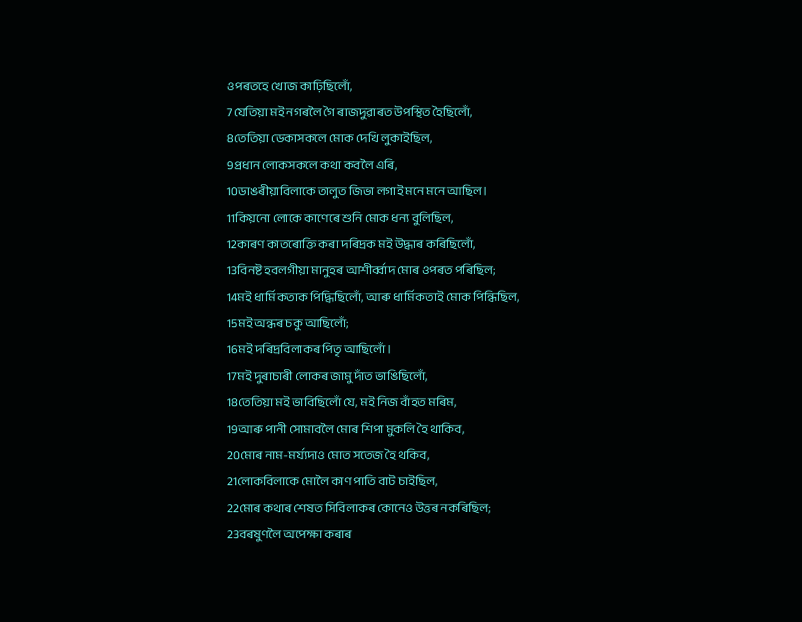ওপৰতহে খোজ কাঢ়িছিলোঁ,
7যেতিয়া মই নগৰলৈ গৈ ৰাজদুৱাৰত উপস্থিত হৈছিলোঁ,
8তেতিয়া ডেকাসকলে মোক দেখি লুকাইছিল,
9প্ৰধান লোকসকলে কথা কবলৈ এৰি,
10ডাঙৰীয়াবিলাকে তালুত জিভা লগাই মনে মনে আছিল।
11কিয়নো লোকে কাণেৰে শুনি মোক ধন্য বুলিছিল,
12কাৰণ কাতৰোক্তি কৰা দৰিদ্ৰক মই উদ্ধাৰ কৰিছিলোঁ,
13বিনষ্ট হবলগীয়া মানুহৰ আশীৰ্ব্বাদ মোৰ ওপৰত পৰিছিল;
14মই ধাৰ্মিকতাক পিদ্ধিছিলোঁ, আৰু ধাৰ্মিকতাই মোক পিন্ধিছিল,
15মই অন্ধৰ চকু আছিলোঁ;
16মই দৰিদ্ৰবিলাকৰ পিতৃ আছিলোঁ।
17মই দুৰাচাৰী লোকৰ জামু দাঁত ভাঙিছিলোঁ,
18তেতিয়া মই ভাবিছিলোঁ যে, মই নিজ বাঁহত মৰিম,
19আৰু পানী সোমাবলৈ মোৰ শিপা মুকলি হৈ থাকিব,
20মোৰ নাম-মৰ্য্যদাও মোত সতেজ হৈ থকিব,
21লোকবিলাকে মোলৈ কাণ পাতি বাট চাইছিল,
22মোৰ কথাৰ শেষত সিবিলাকৰ কোনেও উত্তৰ নকৰিছিল;
23বৰষুণলৈ অপেক্ষা কৰাৰ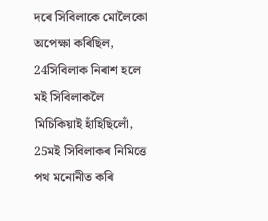দৰে সিবিলাকে মোলৈকো অপেক্ষা কৰিছিল,
24সিবিলাক নিৰাশ হলে মই সিবিলাকলৈ মিচিকিয়াই হাঁহিছিলোঁ,
25মই সিবিলাকৰ নিমিত্তে পথ মনোনীত কৰি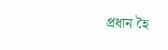প্ৰধান হৈ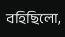বহিছিলো,